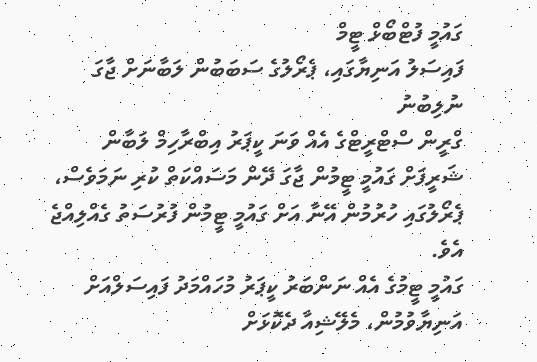ގައުމީ ފުޓްބޯޅް ޓީމް
ފައިސަލު އަނިޔާގައި، ޕެރޯލުގެ ސަބަބުން ލަބާނަށް ޖާގަ ނުލިބުނު
ގްރީން ސްޓްރީޓްގެ އެއް ވަނަ ކީޕަރު އިބްރާހިމް ލަބާން ޝަރީފަށް ގައުމީ ޓީމުން ޖާގަ ދޭން މަސައްކަތް ކުރި ނަމަވެސް، ޕެރޯލުގައި ހުރުމުން އޭނާ އަށް ގައުމީ ޓީމުން ފުރުސަތު ގެއްލިއްޖެ އެވެ.
ގައުމީ ޓީމުގެ އެއް ނަންބަރު ކީޕަރު މުހައްމަދު ފައިސަލްއަށް އަނިޔާވުމުން، މެލޭޝިއާ ދެކޮޅަށް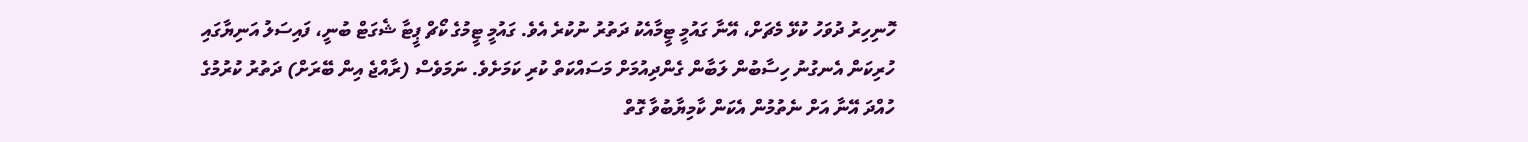ހޮނިހިރު ދުވަހު ކުޅޭ މެޗަށް، އޭނާ ގައުމީ ޓީމާއެކު ދަތުރު ނުކުރެ އެވެ. ގައުމީ ޓީމުގެ ކޯޗް ޕީޓާ ޝެގަޓް ބުނީ، ފައިސަލު އަނިޔާގައި ހުރިކަން އެނގުނު ހިސާބުން ލަބާން ގެންދިއުމަށް މަސައްކަތް ކުރި ކަމަށެވެ. ނަމަވެސް (ރާއްޖެ އިން ބޭރަށް) ދަތުރު ކުރުމުގެ ހުއްދަ އޭނާ އަށް ނެތުމުން އެކަން ކާމިޔާބުވާ ގޮތް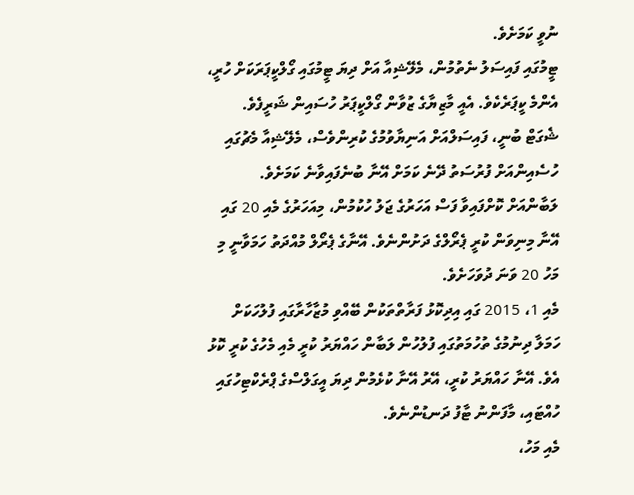ނުވީ ކަމަށެވެ.
ޓީމުގައި ފައިސަލު ނެތުމުން، މެލޭޝިއާ އަށް ދިޔަ ޓީމުގައި ގޯލްކީޕަރަކަށް ހުރީ، އެންމެ ކީޕަރެކެވެ. އެއީ މާޒިޔާގެ ޒުވާން ގޯލްކީޕަރު ހުސައިން ޝަރީފެވެ. ޝެގަޓް ބުނީ، ފައިސަލްއަށް އަނިޔާވުމުގެ ކުރިންވެސް، މެލޭޝިއާ މެޗުގައި ހުސެއިންއަށް ފުރުސަތު ދޭނެ ކަމަށް އޭނާ ބުނެފައިވާނެ ކަމަށެވެ.
ލަބާންއަށް ކޮށްފައިވާ ފަސް އަހަރުގެ ޖަލު ހުކުމުން، މިއަހަރުގެ މެއި 20 ގައި އޭނާ މިނިވަން ކުރީ ޕެރޯލްގެ ދަށުންނެވެ. އޭނާގެ ޕެރޯލް މުއްދަތު ހަމަވާނީ މި މަހު 20 ވަނަ ދުވަހަށެވެ.
މެއި 1، 2015 ގައި އިދިކޮޅު ފަރާތްތަކުން ބޭއްވި މުޒާހާރާގައި ފުލުހަކަށް ހަމަލާ ދިނުމުގެ ތުހުމަތުގައި ފުލުހުން ލަބާން ހައްޔަރު ކުރީ މެއި މެހުގެ ކުރީ ކޮޅު އެވެ. އޭނާ ހައްޔަރު ކުރީ، އޭރު އޭނާ ކުޅެމުން ދިޔަ އީގަލްސްގެ ޕްރެކްޓިހުގައި ހުއްޓައި، މާފަންނު ޓާފު ދަނޑުންނެވެ.
މެއި މަހު،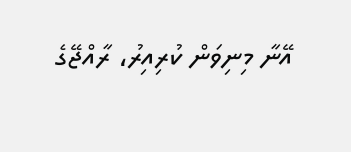އޭނާ މިނިވަން ކުރިއިރު، ރާއްޖޭގެ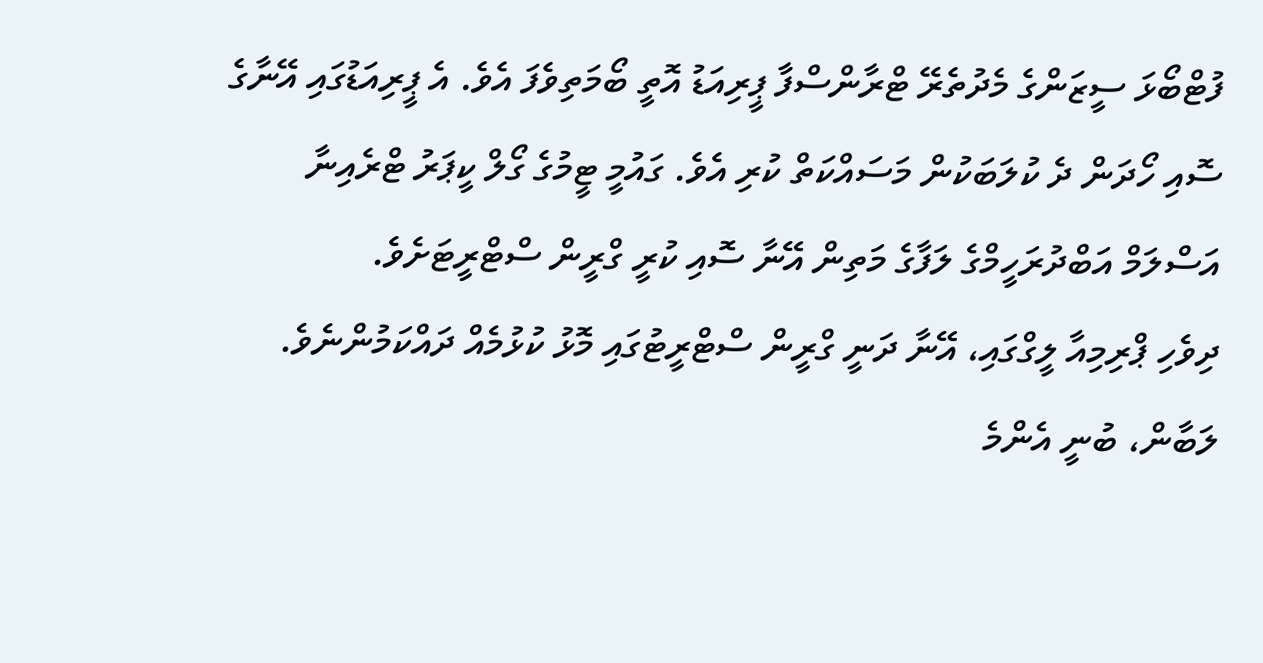ފުޓްބޯޅަ ސީޒަންގެ މެދުތެރޭ ޓްރާންސްފާ ޕީރިއަޑު އޮތީ ބޯމަތިވެފަ އެވެ. އެ ޕީރިއަޑުގައި އޭނާގެ ސޮއި ހޯދަން ދެ ކުލަބަކުން މަސައްކަތް ކުރި އެވެ. ގައުމީ ޓީމުގެ ގޯލް ކީޕަރު ޓްރެއިނާ އަސްލަމް އަބްދުރަހީމްގެ ލަފާގެ މަތިން އޭނާ ސޮއި ކުރީ ގްރީން ސްޓްރީޓަށެވެ.
ދިވެހި ޕްރިމިއާ ލީގްގައި، އޭނާ ދަނީ ގްރީން ސްޓްރީޓުގައި މޮޅު ކުޅުމެއް ދައްކަމުންނެވެ. ލަބާން، ބުނީ އެންމެ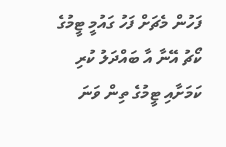ފަހުން މެޗަށް ފަހު ގައުމީ ޓީމުގެ ކޯޗު އޭނާ އާ ބައްދަލު ކުރި ކަމަށާއި ޓީމުގެ ތިން ވަނަ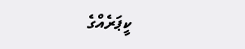ކީޕަރެއްގެ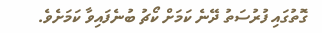ގޮތުގައި ފުރުސަތު ދޭނެ ކަމަށް ކޯޗު ބުނެފައިވާ ކަމަށެވެ.